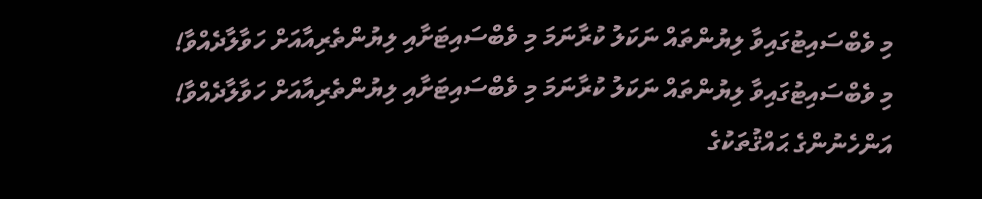މި ވެބްސައިޓުގައިވާ ލިޔުންތައް ނަކަލު ކުރާނަމަ މި ވެބްސައިޓަށާއި ލިޔުންތެރިއާއަށް ހަވާލާދެއްވާ!
މި ވެބްސައިޓުގައިވާ ލިޔުންތައް ނަކަލު ކުރާނަމަ މި ވެބްސައިޓަށާއި ލިޔުންތެރިއާއަށް ހަވާލާދެއްވާ!
އަންހެނުންގެ ޙައްޤުތަކުގެ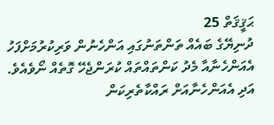ޙަޤީޤަތް 25
ދުނިޔޭގެ ބައެއް ތަންތަނުގައި އަންހެނުން ވަރިކުރުމަށްފަހު އެއަންހެނާއާ މެދު ކަންތައްތައް ކުރަންޖެހޭ ގޮތެއް ނޯވެއެވެ. އަދި އެއަންހެނާއަށް ރައްކާތެރިކަން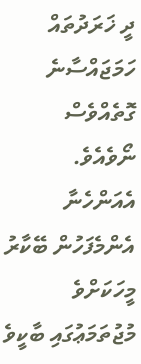ދީ ޚަރަދުތައް ހަމަޖައްސާނެ ގޮތެއްވެސް ނޯވެއެވެ. އެއަންހެނާ އެންމެފަހުން ބޭކާރު މީހަކަށްވެ މުޖުތަމަޢުގައި ބާކީވެ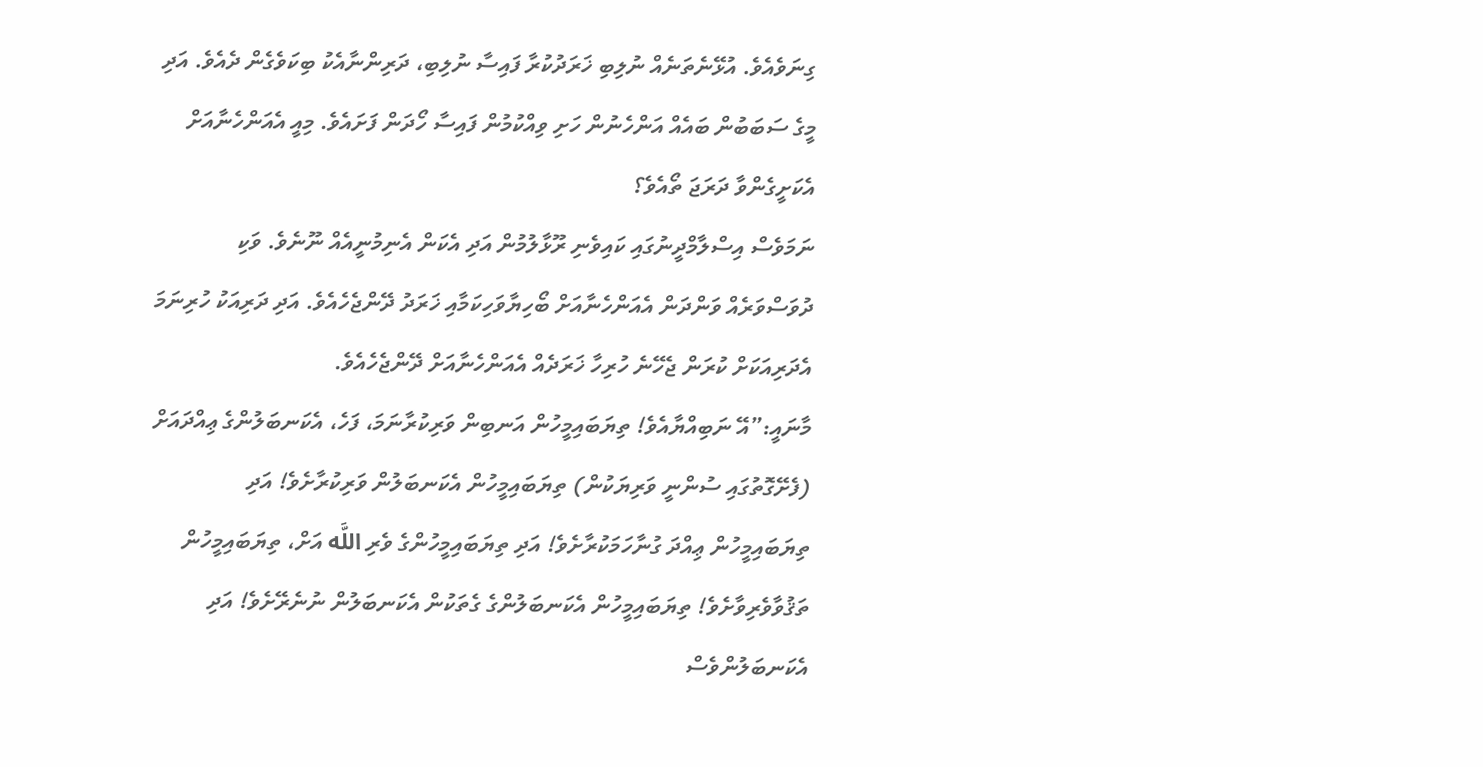ގިނަވެއެވެ. އުޅޭނެތަނެއް ނުލިބި ޚަރަދުކުރާ ފައިސާ ނުލިބި، ދަރިންނާއެކު ބިކަވެގެން ދެއެވެ. އަދި މީގެ ސަބަބުން ބައެއް އަންހެނުން ހަށި ވިއްކުމުން ފައިސާ ހޯދަން ފަށައެވެ. މިއީ އެއަންހެނާއަށް އެކަށީގެންވާ ދަރަޖަ ތޯއެވެ؟
ނަމަވެސް އިސްލާމްދީނުގައި ކައިވެނި ރޫޅާލުމުން އަދި އެކަން އެނިމުނީއެއް ނޫނެވެ. ވަކި ދުވަސްވަރެއް ވަންދަން އެއަންހެނާއަށް ބޯހިޔާވަހިކަމާއި ޚަރަދު ދޭންޖެހެއެވެ. އަދި ދަރިއަކު ހުރިނަމަ އެދަރިއަކަށް ކުރަން ޖެހޭނެ ހުރިހާ ޚަރަދެއް އެއަންހެނާއަށް ދޭންޖެހެއެވެ.
މާނައީ:”އޭ ނަބިއްޔާއެވެ! ތިޔަބައިމީހުން އަނބިން ވަރިކުރާނަމަ، ފަހެ، އެކަނބަލުންގެ ޢިއްދައަށް (ފެށޭގޮތުގައި ސުންނީ ވަރިޔަކުން) ތިޔަބައިމީހުން އެކަނބަލުން ވަރިކުރާށެވެ! އަދި ތިޔަބައިމީހުން ޢިއްދަ ގުނާހަމަކުރާށެވެ! އަދި ތިޔަބައިމީހުންގެ ވެރި اللَّه އަށް، ތިޔަބައިމީހުން ތަޤުވާވެރިވާށެވެ! ތިޔަބައިމީހުން އެކަނބަލުންގެ ގެތަކުން އެކަނބަލުން ނުނެރޭށެވެ! އަދި އެކަނބަލުންވެސް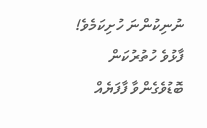ނުނިކުންނަ ހުށިކަމެވެ! ފާޅުވެ ހުތުރުކަން ބޮޑުވެގެންވާ ފާފަޔެއް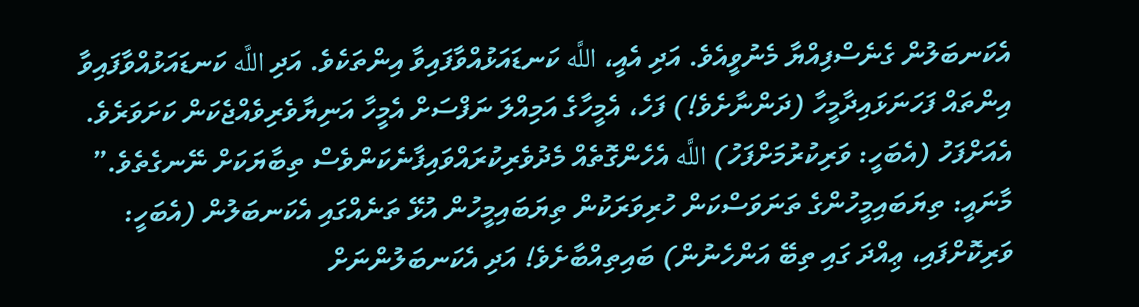އެކަނބަލުން ގެނެސްފިއްޔާ މެނުވީއެވެ. އަދި އެއީ، اللَّه ކަނޑައަޅުއްވާފައިވާ އިންތަކެވެ. އަދި اللَّه ކަނޑައަޅުއްވާފައިވާ އިންތައް ފަހަނަޅައިދާމީހާ (ދަންނާށެވެ!) ފަހެ، އެމީހާގެ އަމިއްލަ ނަފްސަށް އެމީހާ އަނިޔާވެރިވެއްޖެކަން ކަށަވަރެވެ. އެއަށްފަހު (އެބަހީ: ވަރިކުރުމަށްފަހު) اللَّه އެހެންގޮތެއް މެދުވެރިކުރައްވައިފާނެކަންވެސް ތިބާޔަކަށް ނޭނގެތެވެ.”
މާނައީ: ތިޔަބައިމީހުންގެ ތަނަވަސްކަން ހުރިވަރަކުން ތިޔަބައިމީހުން އުޅޭ ތަނެއްގައި އެކަނބަލުން (އެބަހީ: ވަރިކޮށްފައި، ޢިއްދަ ގައި ތިބޭ އަންހެނުން) ބައިތިއްބާށެވެ! އަދި އެކަނބަލުންނަށް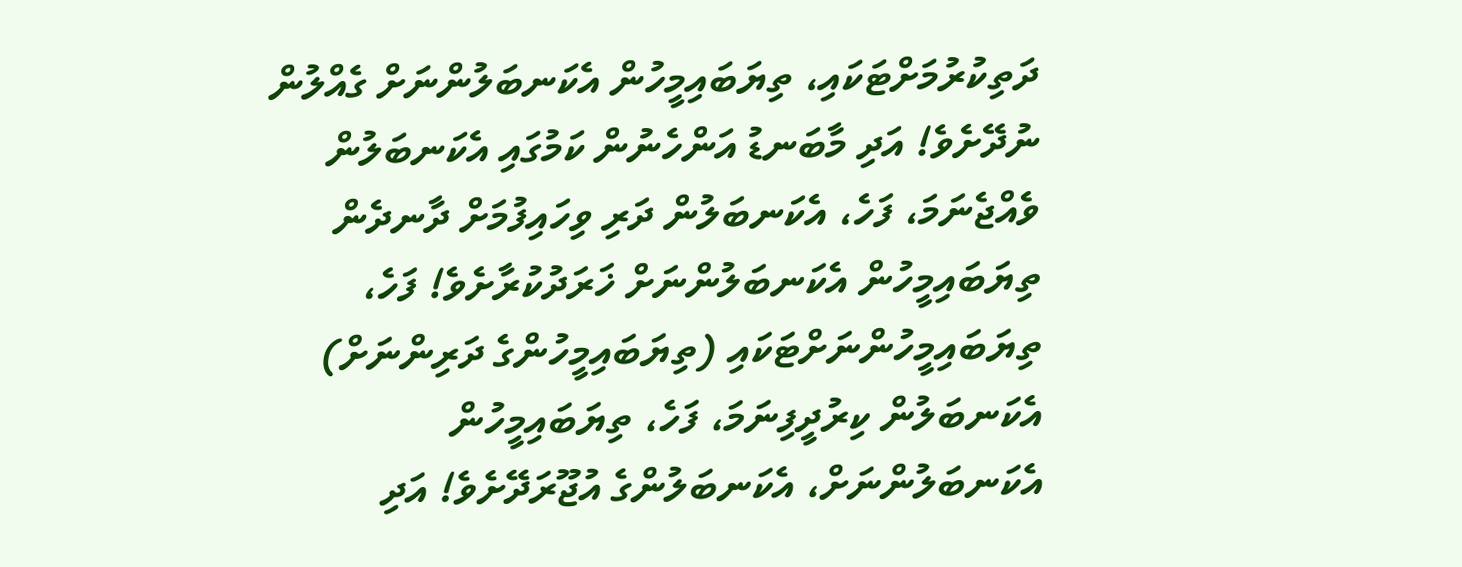ދަތިކުރުމަށްޓަކައި، ތިޔަބައިމީހުން އެކަނބަލުންނަށް ގެއްލުން ނުދޭށެވެ! އަދި މާބަނޑު އަންހެނުން ކަމުގައި އެކަނބަލުން ވެއްޖެނަމަ، ފަހެ، އެކަނބަލުން ދަރި ވިހައިފުމަށް ދާނދެން ތިޔަބައިމީހުން އެކަނބަލުންނަށް ޚަރަދުކުރާށެވެ! ފަހެ، ތިޔަބައިމީހުންނަށްޓަކައި (ތިޔަބައިމީހުންގެ ދަރިންނަށް) އެކަނބަލުން ކިރުދީފިނަމަ، ފަހެ، ތިޔަބައިމީހުން އެކަނބަލުންނަށް، އެކަނބަލުންގެ އުޖޫރަދޭށެވެ! އަދި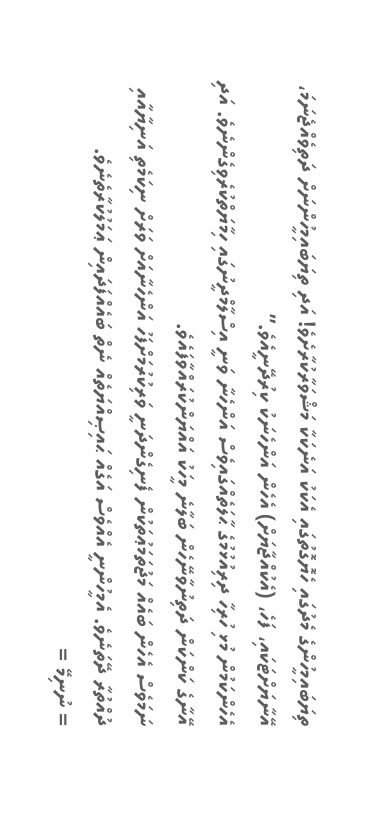ތިޔަބައިމީހުންގެ މެދުގައި ހެޔޮގޮތުގައި އެކަކު އަނެކަކާ މަޝްވަރާކުރާށެވެ! އަދި ތިޔަބައިމީހުންނަށް ދަތިވެއްޖެނަމަ، އޭނާޔަށްޓަކައި، ފަހެ، (އެކުއްޖާޔަށް) އެހެން އަންހެނަކު ކިރުދޭނީއެވެ.”
އެހެންކަމުން މުޅި ހުރިހާ ދިރިއުޅުމުގެ ޙާލަތެއްގައިވެސް އަންހެނާ ވަނީ އިސްލާމްދީނުގައި ހިމާޔަތްކުރެވިގެންނެވެ. އަދި އޭނާގެ ކަންކަން ދަތިނުވާނޭހެން ބަލާނެ މީހަކު އައްޔަންކުރައްވާފައެވެ.
ނަމަވެސް އެހެން ބައެއް މަޖުތަމަޢުތަކުން ފެނިގެންދަނީ ވަރިކުރުމަށްފަހު އަންހެނާއަށް ވަރަށް ނިކަމެތި އަނިޔާއާއި ދުއްތުރާ ދޭތަނެވެ. އެމީހުންނީ އެއްވެސް އަގެއް ޙައިޞިއްޔަތެއް ނެތް ބައެއްފަދައިން ޢަމަލުކުރާތެނެވެ.
= ނުނިމޭ =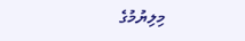މިލިޔުމުގެ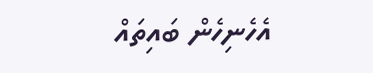އެހެނިހެން ބައިތައް